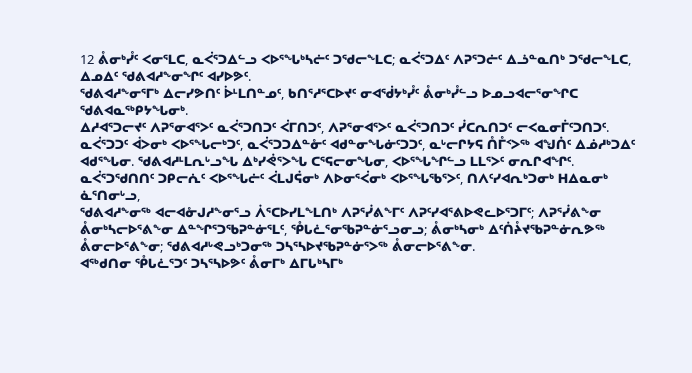12 ᕔᓂᒃᓮᑦ ᐸᓂᕐᒪᑕ, ᓇᐹᕐᑐᐃᓪᓗ ᐸᐅᕐᖓᒃᓴᓖᑦ ᑐᖁᓕᖕᒪᑕ; ᓇᐹᕐᑐᐃᑦ ᐱᕈᕐᑐᓖᑦ ᐃᓘᓐᓇᑎᒃ ᑐᖁᓕᖕᒪᑕ, ᐃᓄᐃᑦ ᖁᕕᐊᓱᖕᓂᖏᑦ ᐊᓯᐅᕗᑦ.
ᖁᕕᐊᓱᖕᓂᕐᒥᒃ ᐃᓕᓯᕗᑎᑦ ᐆᒻᒪᑎᓐᓄᑦ, ᑲᑎᕐᓱᕐᑕᐅᔪᑦ ᓂᐊᖂᔭᒃᓮᑦ ᕔᓂᒃᓮᓪᓗ ᐅᓄᓗᐊᓕᕐᓂᖏᑕ ᖁᕕᐊᓇᖅᑭᔭᖓᓂᒃ.
ᐃᓱᐊᕐᑐᓕᔪᑦ ᐱᕈᕐᓂᐊᕐᐳᑦ ᓇᐹᕐᑐᑎᑐᑦ ᐹᒥᑎᑐᑦ, ᐱᕈᕐᓂᐊᕐᐳᑦ ᓇᐹᕐᑐᑎᑐᑦ ᓰᑕᕆᑎᑐᑦ ᓕᐸᓇᓂᒦᑦᑐᑎᑐᑦ.
ᓇᐹᕐᑐᑐᑦ ᐋᐳᓂᒃ ᐸᐅᕐᖓᓕᒃᑐᑦ, ᓇᐹᕐᑐᑐᐃᓐᓁᑦ ᐊᑯᓐᓂᖓᓃᑦᑐᑐᑦ, ᓇᒡᓕᒋᔭᕋ ᑍᒤᑉᐳᖅ ᐊᖑᑏᑦ ᐃᓅᓱᒃᑐᐃᑦ ᐊᑯᕐᖓᓂ. ᖁᕕᐊᓱᒻᒪᕆᒡᓗᖓ ᐃᒃᓯᕚᕐᐳᖓ ᑕᕐᕋᓕᓂᖓᓂ, ᐸᐅᕐᖓᖏᓪᓗ ᒪᒪᕐᐳᑦ ᓂᕆᒋᐊᖏᑦ.
ᓇᐹᕐᑐᖁᑎᑎᑦ ᑐᑭᓕᕇᑦ ᐸᐅᕐᖓᓖᑦ ᐹᒪᒍᕌᓂᒃ ᐱᐅᓂᕐᐹᓂᒃ ᐸᐅᕐᖓᖃᕐᐳᑦ, ᑎᐱᑦᓯᐊᕆᒃᑐᓂᒃ ᕼᐃᓇᓂᒃ ᓈᕐᑎᓂᒡᓗ,
ᖁᕕᐊᓱᖕᓂᖅ ᐊᓕᐊᓁᒍᓱᖕᓂᕐᓗ ᐲᕐᑕᐅᓯᒪᖕᒪᑎᒃ ᐱᕈᕐᓰᕕᖕᒥᑦ ᐱᕈᑦᓯᐊᕐᕕᐅᕙᓚᐅᕐᑐᒥᑦ; ᐱᕈᕐᓰᕕᖕᓂ ᕔᓂᒃᓴᓕᐅᕐᕕᖕᓂ ᐃᓐᖏᕐᑐᖃᕈᓐᓃᕐᒪᑦ, ᕾᒐᓛᕐᓂᖃᕈᓐᓃᕐᓗᓂᓗ; ᕔᓂᒃᓴᓂᒃ ᐃᑦᑏᔧᔪᖃᕈᓐᓃᕆᕗᖅ ᕔᓂᓕᐅᕐᕕᖕᓂ; ᖁᕕᐊᓱᒡᕙᓗᒃᑐᓂᖅ ᑐᓴᕐᓴᐅᔪᖃᕈᓐᓃᕐᐳᖅ ᕔᓂᓕᐅᕐᕕᖕᓂ.
ᐊᖅᑯᑎᓂ ᕾᒐᓛᕐᑐᑦ ᑐᓴᕐᓴᐅᕗᑦ ᕔᓂᒥᒃ ᐃᒥᒐᒃᓴᒥᒃ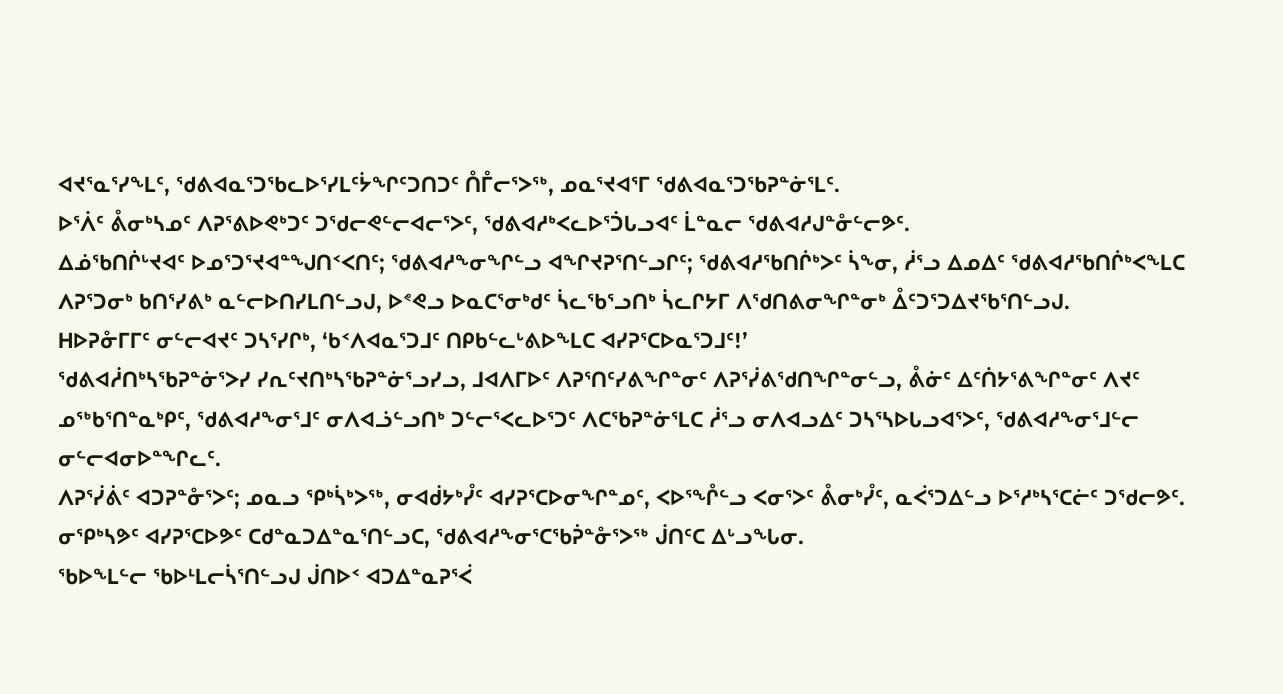ᐊᔪᕐᓇᕐᓯᖕᒪᑦ, ᖁᕕᐊᓇᕐᑐᖃᓚᐅᕐᓯᒪᑦᔮᖏᑦᑐᑎᑐᑦ ᑍᒤᓕᕐᐳᖅ, ᓄᓇᕐᔪᐊᕐᒥ ᖁᕕᐊᓇᕐᑐᖃᕈᓐᓃᕐᒪᑦ.
ᐅᕐᐲᑦ ᕔᓂᒃᓴᓄᑦ ᐱᕈᕐᕕᐅᕙᒃᑐᑦ ᑐᖁᓕᕙᓪᓕᐊᓕᕐᐳᑦ, ᖁᕕᐊᓱᒃᐸᓚᐅᕐᑑᒐᓗᐊᑦ ᒫᓐᓇᓕ ᖁᕕᐊᓱᒍᓐᓁᓪᓕᕗᑦ.
ᐃᓅᖃᑎᒌᒡᔪᐊᑦ ᐅᓄᕐᑐᕐᔪᐊᓐᖑᑎᑉᐸᑎᑦ; ᖁᕕᐊᓱᖕᓂᖏᓪᓗ ᐊᖏᔪᕈᕐᑎᓪᓗᒋᑦ; ᖁᕕᐊᓱᖃᑎᒌᒃᐳᑦ ᓵᖕᓂ, ᓲᕐᓗ ᐃᓄᐃᑦ ᖁᕕᐊᓱᖃᑎᒌᒃᐸᖕᒪᑕ ᐱᕈᕐᑐᓂᒃ ᑲᑎᕐᓯᕕᒃ ᓇᓪᓕᐅᑎᓯᒪᑎᓪᓗᒍ, ᐅᕝᕙᓗ ᐅᓇᑕᕐᓂᒃᑯᑦ ᓵᓚᖃᕐᓗᑎᒃ ᓵᓚᒋᔭᒥ ᐱᖁᑎᕕᓂᖏᓐᓂᒃ ᐂᑦᑐᕐᑐᐃᔪᖃᕐᑎᓪᓗᒍ.
ᕼᐅᕈᓁᒥᒥᑦ ᓂᓪᓕᐊᔪᑦ ᑐᓴᕐᓯᒋᒃ, ‘ᑲᑉᐱᐊᓇᕐᑐᒧᑦ ᑎᑭᑲᓪᓚᒡᕕᐅᖕᒪᑕ ᐊᓯᕈᕐᑕᐅᓇᕐᑐᒧᑦ!’
ᖁᕕᐊᓲᑎᒃᓴᖃᕈᓐᓃᕐᐳᓯ ᓯᕆᑦᔪᑎᒃᓴᖃᕈᓐᓃᕐᓗᓯᓗ, ᒧᐊᐱᒥᐅᑦ ᐱᕈᕐᑎᑦᓯᕕᖏᓐᓂᑦ ᐱᕈᕐᓰᕕᖁᑎᖏᓐᓂᓪᓗ, ᕔᓃᑦ ᐃᑦᑏᔭᕐᕕᖏᓐᓂᑦ ᐱᔪᑦ ᓄᖅᑲᕐᑎᓐᓇᒃᑭᑦ, ᖁᕕᐊᓱᖕᓂᕐᒧᑦ ᓂᐱᐊᓘᓪᓗᑎᒃ ᑐᓪᓕᕐᐸᓚᐅᕐᑐᑦ ᐱᑕᖃᕈᓐᓃᕐᒪᑕ ᓲᕐᓗ ᓂᐱᐊᓗᐃᑦ ᑐᓴᕐᓴᐅᒐᓗᐊᕐᐳᑦ, ᖁᕕᐊᓱᖕᓂᕐᒧᓪᓕ ᓂᓪᓕᐊᓂᐅᓐᖏᓚᑦ.
ᐱᕈᕐᓰᕖᑦ ᐊᑐᕈᓐᓁᕐᐳᑦ; ᓄᓇᓗ ᕿᒃᓵᒃᐳᖅ, ᓂᐊᑰᔭᒃᓮᑦ ᐊᓯᕈᕐᑕᐅᓂᖏᓐᓄᑦ, ᐸᐅᕐᖎᓪᓗ ᐸᓂᕐᐳᑦ ᕔᓂᒃᓮᑦ, ᓇᐹᕐᑐᐃᓪᓗ ᐅᕐᓱᒃᓴᕐᑕᓖᑦ ᑐᖁᓕᕗᑦ.
ᓂᕿᒃᓴᕗᑦ ᐊᓯᕈᕐᑕᐅᕗᑦ ᑕᑯᓐᓇᑐᐃᓐᓇᕐᑎᓪᓗᑕ, ᖁᕕᐊᓱᖕᓂᕐᑕᖃᕉᓐᓁᕐᐳᖅ ᒎᑎᑦᑕ ᐃᒡᓗᖓᓂ.
ᖃᐅᖕᒪᓪᓕ ᖃᐅᒻᒪᓕᓵᕐᑎᓪᓗᒍ ᒎᑎᐅᑉ ᐊᑐᐃᓐᓇᕈᕐᐹ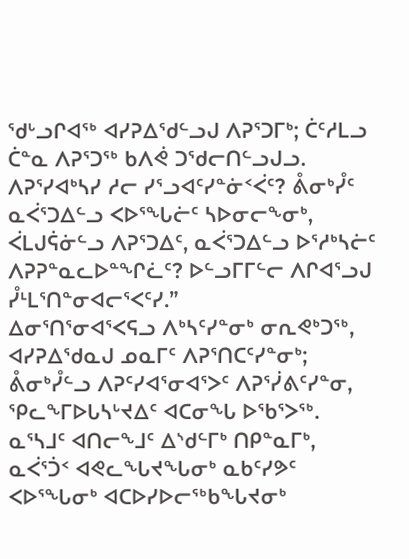ᖁᒡᓗᒋᐊᖅ ᐊᓯᕈᐃᖁᓪᓗᒍ ᐱᕈᕐᑐᒥᒃ; ᑖᑦᓱᒪᓗ ᑖᓐᓇ ᐱᕈᕐᑐᖅ ᑲᐱᕚ ᑐᖁᓕᑎᓪᓗᒍᓗ.
ᐱᕈᕐᓯᐊᒃᓴᓯ ᓱᓕ ᓯᕐᓗᐊᑦᓯᓐᓃᑉᐹᑦ? ᕔᓂᒃᓮᑦ ᓇᐹᕐᑐᐃᓪᓗ ᐸᐅᕐᖓᓖᑦ ᓴᐅᓂᓕᖕᓂᒃ, ᐹᒪᒍᕌᓃᓪᓗ ᐱᕈᕐᑐᐃᑦ, ᓇᐹᕐᑐᐃᓪᓗ ᐅᕐᓱᒃᓴᓖᑦ ᐱᕈᕈᓐᓇᓚᐅᓐᖏᓛᑦ? ᐅᓪᓗᒥᒥᓪᓕ ᐱᒋᐊᕐᓗᒍ ᓮᒻᒪᕐᑎᓐᓂᐊᓕᕐᐸᑦᓯ.”
ᐃᓂᕐᑎᕐᓂᐊᕐᐸᕋᓗ ᐱᒃᓴᑦᓯᓐᓂᒃ ᓂᕆᕙᒃᑐᖅ, ᐊᓯᕈᐃᖁᓇᒍ ᓄᓇᒥᑦ ᐱᕈᕐᑎᑕᑦᓯᓐᓂᒃ; ᕔᓂᒃᓮᓪᓗ ᐱᕈᑦᓯᐊᕐᓂᐊᕐᐳᑦ ᐱᕈᕐᓰᕕᑦᓯᓐᓂ, ᕿᓚᖕᒥᐅᒐᓴᒡᔪᐃᑦ ᐊᑕᓂᖓ ᐅᖃᕐᐳᖅ.
ᓇᕐᓴᒧᑦ ᐊᑎᓕᖕᒧᑦ ᐃᔅᑯᓪᒥᒃ ᑎᑭᓐᓇᒥᒃ, ᓇᐹᕐᑑᑉ ᐊᕙᓚᖓᔪᖓᓂᒃ ᓇᑲᑦᓯᕗᑦ ᐸᐅᕐᖓᓂᒃ ᐊᑕᐅᓯᐅᓕᖅᑲᖓᔪᓂᒃ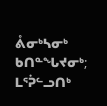ᕔᓂᒃᓴᓂᒃ ᑲᑎᓐᖓᔪᓂᒃ; ᒪᕐᕉᓪᓗᑎᒃ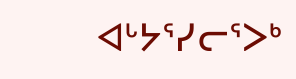ᐊᒡᔭᕐᓯᓕᕐᐳᒃ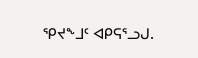ᕿᔪᖕᒧᑦ ᐊᑭᕋᕐᓗᒍ.